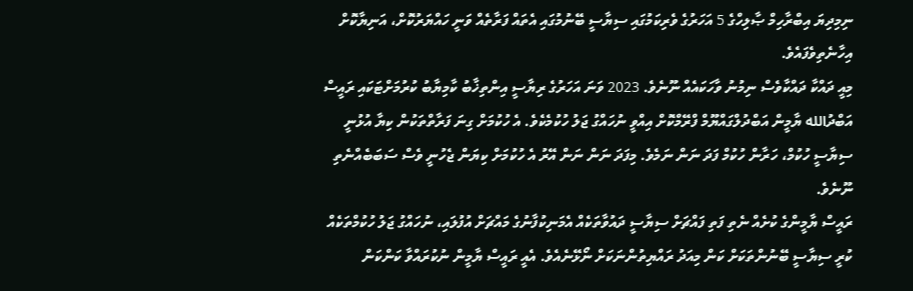ނިމިދިޔަ އިބްރާހިމް ޞާލިހްގެ 5 އަހަރުގެ ވެރިކަމުގައި ސިޔާސީ ބޭނުމުގައި އެތައް ފަރާތެއް ވަނީ ހައްޔަރުކޮށް، އަނިޔާކޮށް އިހާނެތިވެފައެވެ.
މިއީ ދައްކާ ދައްކާވެސް ނިމުނު ވާހަކައެއް ނޫނެވެ. 2023 ވަނަ އަހަރުގެ ރިޔާސީ އިންތިޚާބު ކާމިޔާބު ކުރުމަށްޓަކައި ރައީސް އަބްދުالله ޔާމީން އަބްދުލްގައްޔޫމް ފްރޭމްކޮށް އިއްވީ ނުހައްގު ޖަލު ހުކުމެކެވެ. އެ ހުކުމަށް ގިނަ ފަރާތްތަކުން ކިޔާ އުޅުނީ ސިޔާސީ ހުކުމް، ހަރާން ހުކުމް ފަދަ ނަން ނަމެވެ. މިފަދަ ނަން ނަން އޭރު އެ ހުކުމަށް ކިޔަން ޖެހުނީ ވެސް ސަބަބެއްނެތި ނޫނެވެ.
ރައީސް ޔާމީންގެ ކުށެއް ނެތި ފަތި ފައްޗަށް ސިޔާސީ ދައުވާތަކެއް އެމަނިކުފާނުގެ މައްޗަށް އުފުލައި، ނުހައްގު ޖަލު ހުކުމްތަކެއް ކުރީ ސިޔާސީ ބޭނުންތަކަށް ކަން މިއަދު ރައްޔިތުންނަކަށް ނޯޅޭނެއެވެ. އެއީ ރައީސް ޔާމީން ނުކުރައްވާ ކަންކަން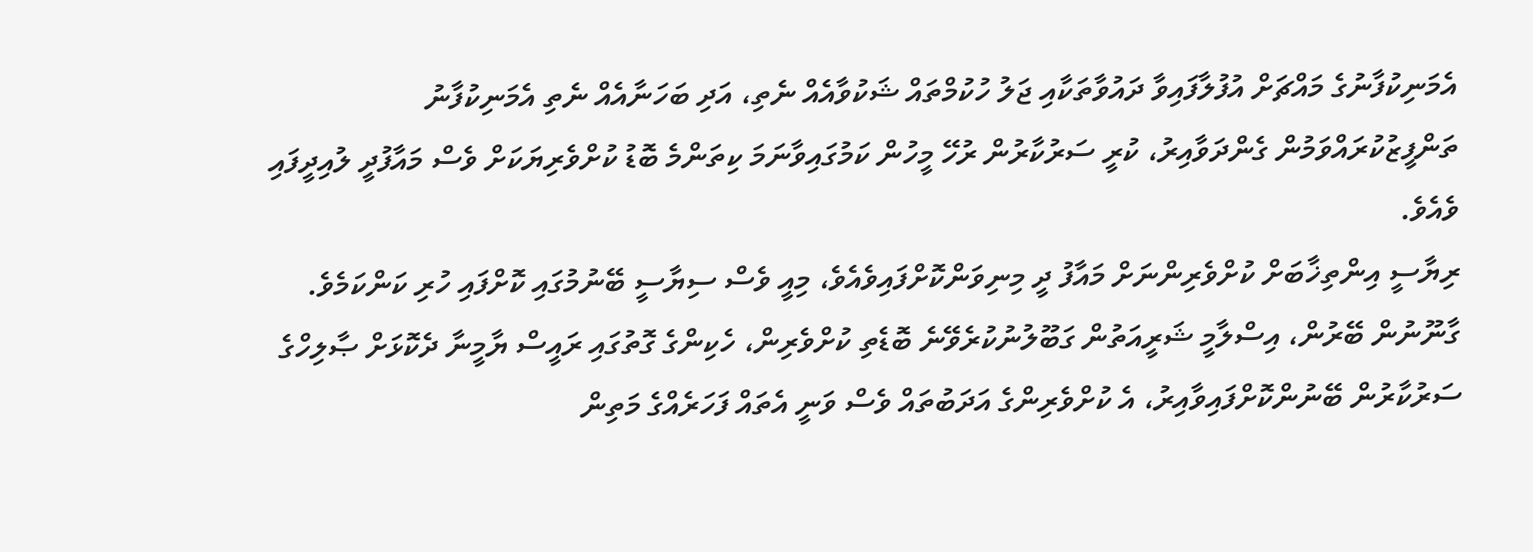އެމަނިކުފާނުގެ މައްޗަށް އުފުލާފައިވާ ދައުވާތަކާއި ޖަލު ހުކުމްތައް ޝަކުވާއެއް ނެތި، އަދި ބަހަނާއެއް ނެތި އެމަނިކުފާނު ތަންފީޒުކުރައްވަމުން ގެންދަވާއިރު، ކުރީ ސަރުކާރުން ރުހޭ މީހުން ކަމުގައިވާނަމަ ކިތަންމެ ބޮޑު ކުށްވެރިޔަކަށް ވެސް މައާފުދީ ލުއިދީފައި ވެއެވެ.
ރިޔާސީ އިންތިޚާބަށް ކުށްވެރިންނަށް މައާފު ދީ މިނިވަންކޮށްފައިވެއެވެ، މިއީ ވެސް ސިޔާސީ ބޭނުމުގައި ކޮށްފައި ހުރި ކަންކަމެވެ.
ގާނޫނުން ބޭރުން، އިސްލާމީ ޝަރީއަތުން ގަބޫލުނުކުރެވޭނެ ބޮޑެތި ކުށްވެރިން، ހެކިންގެ ގޮތުގައި ރައީސް ޔާމީނާ ދެކޮޅަށް ޞާލިހްގެ ސަރުކާރުން ބޭނުންކޮށްފައިވާއިރު، އެ ކުށްވެރިންގެ އަދަބުތައް ވެސް ވަނީ އެތައް ފަހަރެއްގެ މަތިން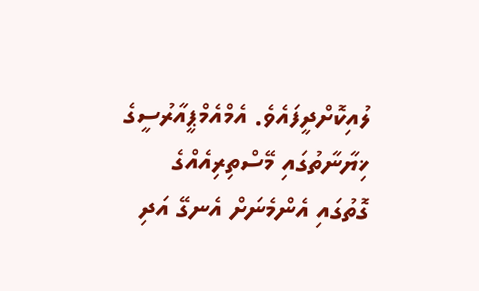ލުއިކޮށްދީފައެވެ. އެމްއެމްޕީއާރުސީގެ ޚިޔާނާތުގައި މޭސްތިރިއެއްގެ ގޮތުގައި އެންމެނަށް އެނގޭ އަދި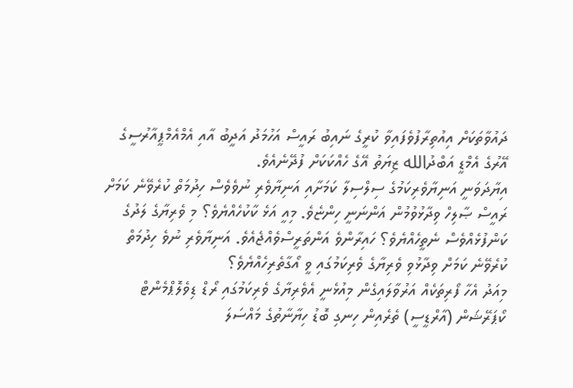ދައުވާތަކަށް އިއުތިރާފުވެފައިވާ ކުރީގެ ނައިބު ރައީސް އަހުމަދު އަދީބު އާއި އެމްއެމްޕީއާރުސީގެ އޭރުގެ އެމްޑީ އަބްދުالله ޒިޔަތު އޭގެ ހެއްކަކަށް ފުދޭނެއެވެ.
އިޔާދަވަނީ އަނިޔާވެރިކަމުގެ ސިލްސިލާ ކަމަށާއި އަނިޔާވެރި ނުވެވެސް ހިދުމަތް ކުރެވޭނެ ކަމަށް ރައީސް ޞާލިހް ވިދާޅުވުމުން އަންނަނީ ހިންޏެވެ. މިއީ އަޅެ ކާކުހެއްޔެވެ؟ މި ވެރިޔާގެ ލަދުގެ ކަންފުޅެއްވެސް ނެތީހެއްޔެވެ؟ ހައިރާންވެ އަންތަރީސްވެއްޖެއެވެ. އަނިޔާވެރި ނުވެ ހިދުމަތް ކުރެވޭނެ ކަމަށް ވިދާޅުވި ވެރިޔާގެ ވެރިކަމުގައި ވީ އޯގާތެރިހެއްޔެވެ؟
މިއަދު އެހާ ފޯރިތަކެއް އަރުވާލައިގެން މިއުޅެނީ އެވެރިޔާގެ ވެރިކަމުގައި ރޯޑް ޑިވެލޮޕްމެންޓް ކޯޕަރޭޝަން (އާރްޑީސީ) ތެރެއިން ހިނގި ބޮޑު ހިޔާނާތުގެ މައްސަލަ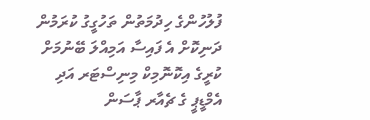ފުލުހުންގެ ހިދުމަތުން ތަހުގީގު ކުރަމުން ދަނިކޮށް އެ ފައިސާ އަމިއްލަ ބޭނުމަށް ކުރީގެ އިކޮނޮމިކް މިނިސްޓަރ އަދި އެމްޑީޕީ ގެ ޗެއާރ ޕާސަން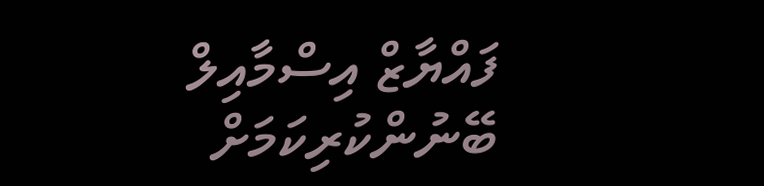ފައްޔާޒް އިސްމާއިލް ބޭނުންކުރިކަމަށް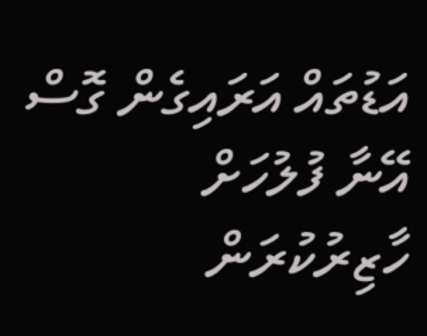އަޑުތައް އަރައިގެން ގޮސް އޭނާ ފުލުހަށް ހާޒިރުކުރަން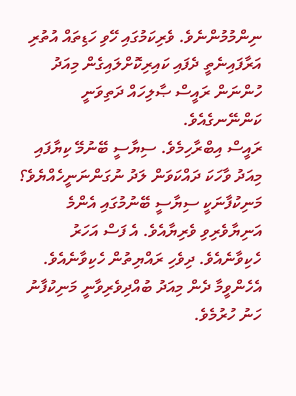ނިންމުމުންނެވެ. ވެރިކަމުގައި ހޭވި ހަޑިތައް އުތުރި އަރާފައިނެތީ ދެފައި ކައިރިކޮށްލައިގެން މިއަދު ހުންނަން ރައީސް ޞާލިހައް ދަތިވަނީ ކަންނޭނގެއެވެ.
ރައީސް އިބްރާހިމެވެ. ސިޔާސީ ބޭނުމޭ ކިޔާފައި މިއަދު ވާހަކަ ދައްކަވަން ލަދު ނުގަންނަނީހެއްޔެވެ؟ މަނިކުފާނަކީ ސިޔާސީ ބޭނުމުގައި އެންމެ އަނިޔާވެރިވި ވެރިޔާއެވެ. އެ ފަސް އަހަރު ހެކިވާނެއެވެ. ދިވެހި ރައްޔިތުން ހެކިވާނެއެވެ. އެހެންވީމާ ދެން މިއަދު ބުއްދިވެރިވާނީ މަނިކުފާނު ހަނު ހުރުމެވެ.